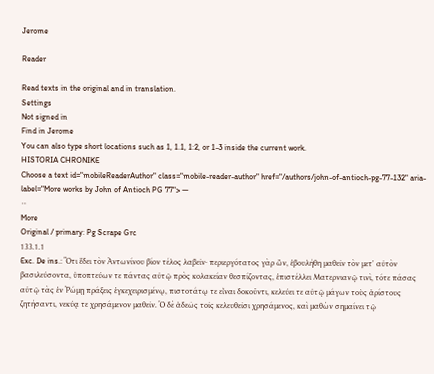Jerome

Reader

Read texts in the original and in translation.
Settings
Not signed in
Find in Jerome
You can also type short locations such as 1, 1.1, 1:2, or 1-3 inside the current work.
HISTORIA CHRONIKE
Choose a text id="mobileReaderAuthor" class="mobile-reader-author" href="/authors/john-of-antioch-pg-77-132" aria-label="More works by John of Antioch PG 77"> —
⋯
More
Original / primary: Pg Scrape Grc
133.1.1
Exc. De ins.: Ὅτι ἔδει τὸν Ἀντωνίνου βίον τέλος λαβεῖν· περιεργότατος γὰρ ὢν, ἐβουλήθη μαθεῖν τὸν μετ' αὐτὸν βασιλεύσοντα, ὑποπτεύων τε πάντας αὐτῷ πρὸς κολακείαν θεσπίζοντας, ἐπιστέλλει Ματερνιανῷ τινὶ, τότε πάσας αὐτῷ τὰς ἐν Ῥώμῃ πράξεις ἐγκεχειρισμένῳ, πιστοτάτῳ τε εἶναι δοκοῦντι, κελεύει τε αὐτῷ μάγων τοὺς ἀρίστους ζητήσαντι, νεκύᾳ τε χρησάμενον μαθεῖν. Ὁ δὲ ἀδεῶς τοῖς κελευθεῖσι χρησάμενος, καὶ μαθὼν σημαίνει τῷ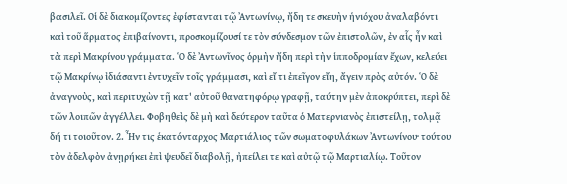βασιλεῖ. Οἱ δὲ διακομίζοντες ἐφίστανται τῷ Ἀντωνίνῳ, ἤδη τε σκευὴν ἡνιόχου ἀναλαβόντι καὶ τοῦ ἅρματος ἐπιβαίνοντι, προσκομίζουσί τε τὸν σύνδεσμον τῶν ἐπιστολῶν, ἐν αἷς ἦν καὶ τὰ περὶ Μακρίνου γράμματα. Ὁ δὲ Ἀντωνῖνος ὁρμὴν ἤδη περὶ τὴν ἱπποδρομίαν ἔχων, κελεύει τῷ Μακρίνῳ ἰδιάσαντι ἐντυχεῖν τοῖς γράμμασι, καὶ εἴ τι ἐπεῖγον εἴη, ἄγειν πρὸς αὐτόν. Ὁ δὲ ἀναγνοὺς, καὶ περιτυχὼν τῇ κατ' αὐτοῦ θανατηφόρῳ γραφῇ, ταύτην μὲν ἀποκρύπτει, περὶ δὲ τῶν λοιπῶν ἀγγέλλει. Φοβηθεὶς δὲ μὴ καὶ δεύτερον ταῦτα ὁ Ματερνιανὸς ἐπιστείλῃ, τολμᾷ δή τι τοιοῦτον. 2. Ἦν τις ἑκατόνταρχος Μαρτιάλιος τῶν σωματοφυλάκων Ἀντωνίνου· τούτου τὸν ἀδελφὸν ἀνῃρήκει ἐπὶ ψευδεῖ διαβολῇ, ἠπείλει τε καὶ αὐτῷ τῷ Μαρτιαλίῳ. Τοῦτον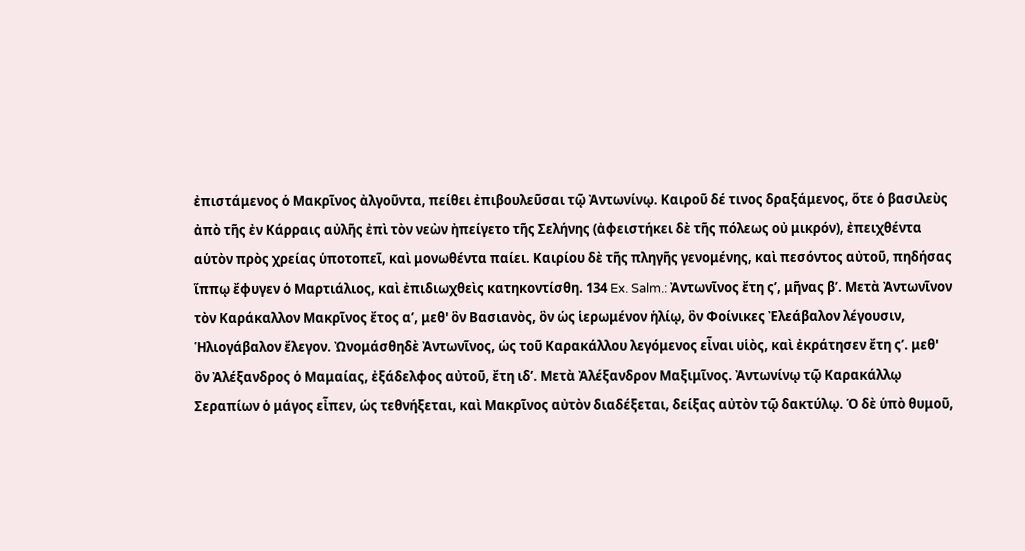ἐπιστάμενος ὁ Μακρῖνος ἀλγοῦντα, πείθει ἐπιβουλεῦσαι τῷ Ἀντωνίνῳ. Καιροῦ δέ τινος δραξάμενος, ὅτε ὁ βασιλεὺς ἀπὸ τῆς ἐν Κάρραις αὐλῆς ἐπὶ τὸν νεὼν ἠπείγετο τῆς Σελήνης (ἀφειστήκει δὲ τῆς πόλεως οὐ μικρόν), ἐπειχθέντα αὑτὸν πρὸς χρείας ὑποτοπεῖ, καὶ μονωθέντα παίει. Καιρίου δὲ τῆς πληγῆς γενομένης, καὶ πεσόντος αὐτοῦ, πηδήσας ἵππῳ ἔφυγεν ὁ Μαρτιάλιος, καὶ ἐπιδιωχθεὶς κατηκοντίσθη. 134 Ex. Salm.: Ἀντωνῖνος ἔτη ςʹ, μῆνας βʹ. Μετὰ Ἀντωνῖνον τὸν Καράκαλλον Μακρῖνος ἔτος αʹ, μεθ' ὃν Βασιανὸς, ὃν ὡς ἱερωμένον ἡλίῳ, ὃν Φοίνικες Ἐλεάβαλον λέγουσιν, Ἡλιογάβαλον ἔλεγον. Ὠνομάσθηδὲ Ἀντωνῖνος, ὡς τοῦ Καρακάλλου λεγόμενος εἶναι υἱὸς, καὶ ἐκράτησεν ἔτη ςʹ. μεθ' ὃν Ἀλέξανδρος ὁ Μαμαίας, ἐξάδελφος αὐτοῦ, ἔτη ιδʹ. Μετὰ Ἀλέξανδρον Μαξιμῖνος. Ἀντωνίνῳ τῷ Καρακάλλῳ Σεραπίων ὁ μάγος εἶπεν, ὡς τεθνήξεται, καὶ Μακρῖνος αὐτὸν διαδέξεται, δείξας αὐτὸν τῷ δακτύλῳ. Ὁ δὲ ὑπὸ θυμοῦ,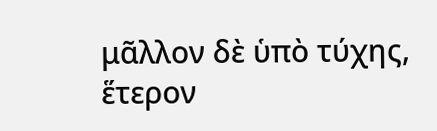μᾶλλον δὲ ὑπὸ τύχης, ἕτερον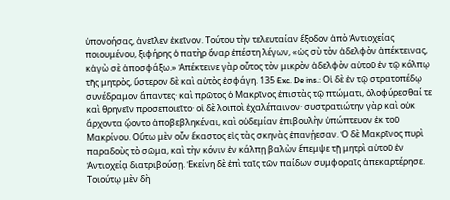ὑπονοήσας, ἀνεῖλεν ἐκεῖνον. Τούτου τὴν τελευταίαν ἔξοδον ἀπὸ Ἀντιοχείας ποιουμένου, ξιφήρης ὁ πατὴρ ὄναρ ἐπέστη λέγων, «ὡς σὺ τὸν ἀδελφὸν ἀπέκτεινας, κἀγὼ σὲ ἀποσφάξω.» Ἀπέκτεινε γὰρ οὗτος τὸν μικρὸν ἀδελφὸν αὐτοῦ ἐν τῷ κόλπῳ τῆς μητρὸς, ὕστερον δὲ καὶ αὐτὸς ἐσφάγη. 135 Exc. De ins.: Οἱ δὲ ἐν τῷ στρατοπέδῳ συνέδραμον ἅπαντες· καὶ πρῶτος ὁ Μακρῖνος ἐπιστὰς τῷ πτώματι, ὀλοφύρεσθαί τε καὶ θρηνεῖν προσεποιεῖτο· οἱ δὲ λοιποὶ ἐχαλέπαινον· συστρατιώτην γὰρ καὶ οὐκ ἄρχοντα ᾤοντο ἀποβεβληκέναι, καὶ οὐδεμίαν ἐπιβουλὴν ὑπώπτευον ἐκ τοῦ Μακρίνου. Οὕτω μὲν οὖν ἕκαστος εἰς τὰς σκηνὰς ἐπανῄεσαν. Ὁ δὲ Μακρῖνος πυρὶ παραδοὺς τὸ σῶμα, καὶ τὴν κόνιν ἐν κάλπῃ βαλὼν ἔπεμψε τῇ μητρὶ αὐτοῦ ἐν Ἀντιοχείᾳ διατριβούσῃ. Ἐκείνη δὲ ἐπὶ ταῖς τῶν παίδων συμφοραῖς ἀπεκαρτέρησε. Τοιούτῳ μὲν δὴ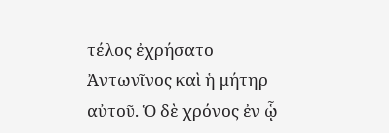τέλος ἐχρήσατο Ἀντωνῖνος καὶ ἡ μήτηρ αὐτοῦ. Ὁ δὲ χρόνος ἐν ᾧ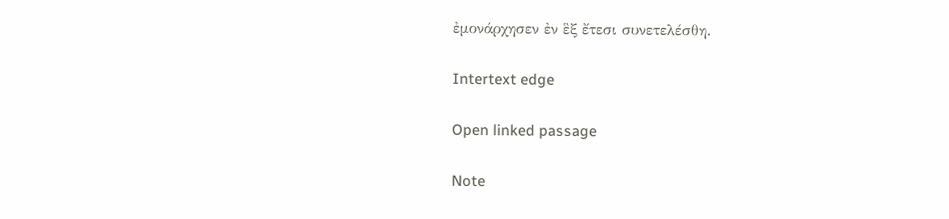ἐμονάρχησεν ἐν ἓξ ἔτεσι συνετελέσθη.

Intertext edge

Open linked passage

Note